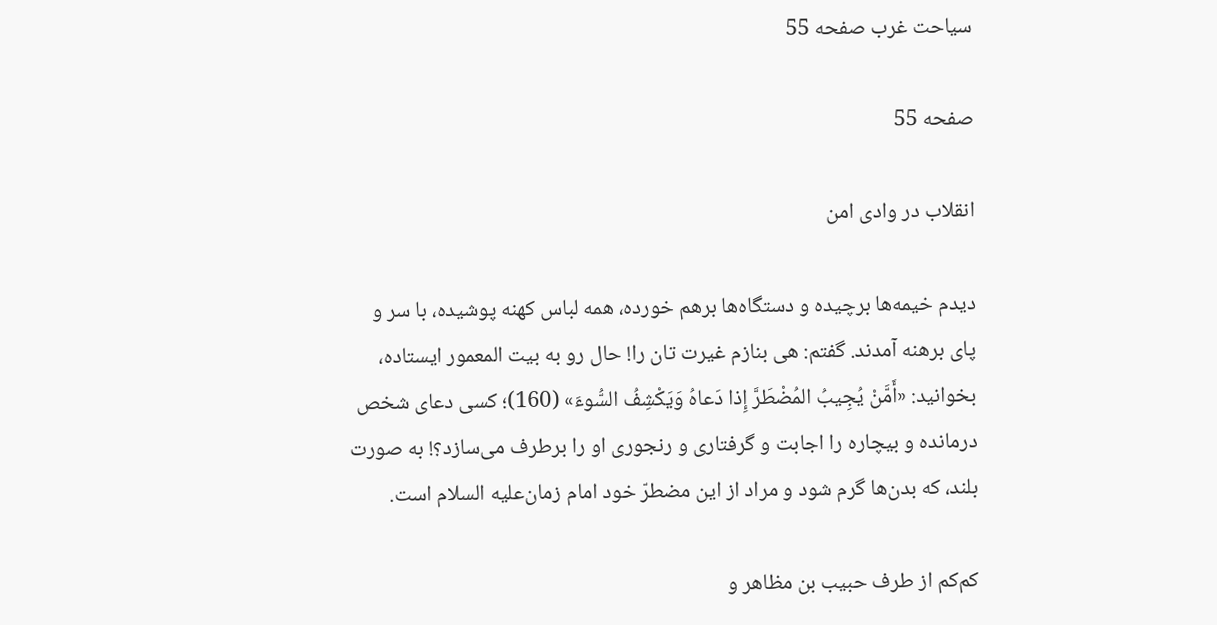سیاحت غرب صفحه 55

صفحه 55

انقلاب در وادی امن

دیدم خیمه‌ها برچیده و دستگاه‌ها برهم خورده، همه لباس کهنه پوشیده، با سر و پای برهنه آمدند. گفتم: هی بنازم غیرت تان را! حال رو به بیت المعمور ایستاده، بخوانید: «أَمَّنْ یُجِیبُ المُضْطَرَّ إِذا دَعاهُ وَیَکْشِفُ السُّوءَ» (160)؛ کسی دعای شخص درمانده و بیچاره را اجابت و گرفتاری و رنجوری او را برطرف می‌سازد؟! به صورت بلند، که بدن‌ها گرم شود و مراد از این مضطرّ خود امام زمان‌علیه السلام است.

کم‌کم از طرف حبیب بن مظاهر و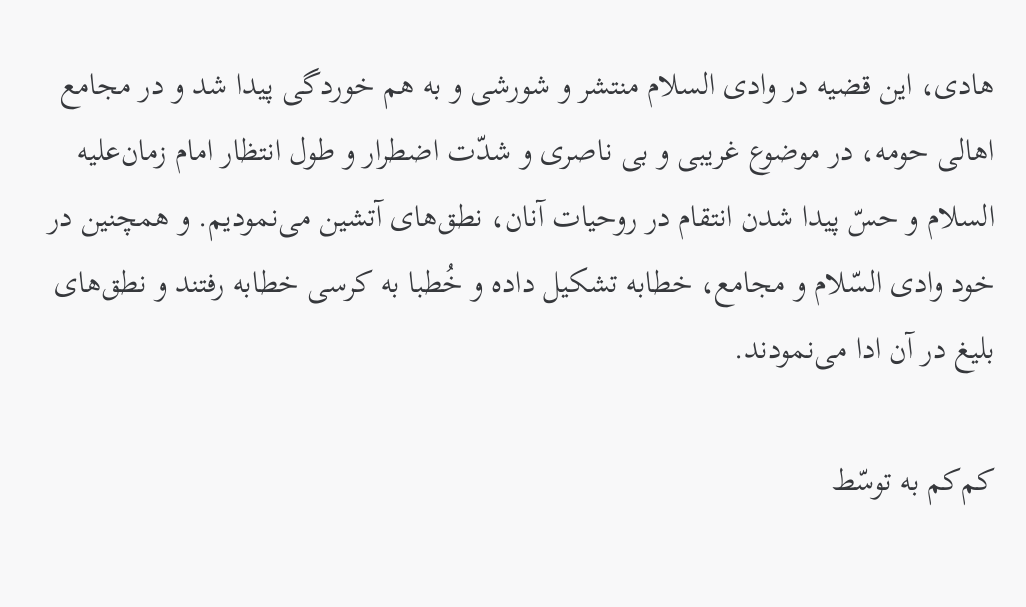هادی، این قضیه در وادی السلام منتشر و شورشی و به هم خوردگی پیدا شد و در مجامع اهالی حومه، در موضوع غریبی و بی ناصری و شدّت اضطرار و طول انتظار امام زمان‌علیه السلام و حسّ پیدا شدن انتقام در روحیات آنان، نطق‌های آتشین می‌نمودیم. و همچنین در خود وادی السّلام و مجامع، خطابه تشکیل داده و خُطبا به کرسی خطابه رفتند و نطق‌های بلیغ در آن ادا می‌نمودند.

کم‌کم به توسّط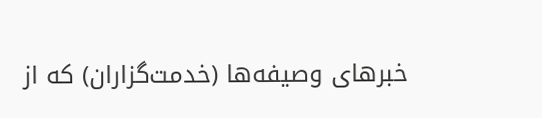خبرهای وصیفه‌ها (خدمت‌گزاران) که از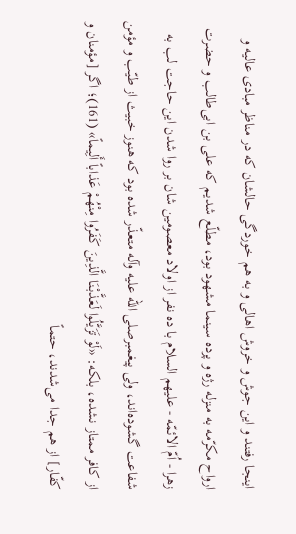اینجا رفتند و این جوش و خروش اهالی و به هم خوردگی حالشان که در مناظر مبادی عالیه و ارواح مکرّمه به منزله رژه و پرده سینما مشهود بود، مطلّع شدیم که علی بن ابی‌طالب و حضرت زهرا - اُمّ الائمّه - علیهم السلام با ده نفر از اولاد معصومین شان بر روا شدن این حاجت لب به شفاعت گشوده‌اند، ولی پیغمبرصلی الله علیه وآله متعذّر شده بود که هنوز خبیث از طیّب و مؤمن از کافر ممتاز نشده، بلکه: «لَوْ تَزَیَّلُوا لَعَذَّبْنَا الَّذِینَ کَفَرُوا مِنْهُمْ عَذاباً أَلِیماً» (161)؛ اگر [مؤمنان و کفّار] از هم جدا می‌شدند، حتماً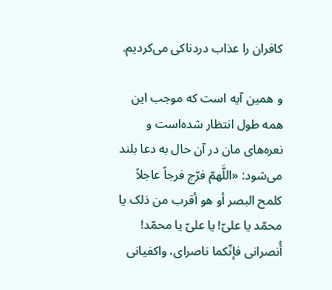کافران را عذاب دردناکی می‌کردیم.

و همین آیه است که موجب این همه طول انتظار شده‌است و نعره‌های مان در آن حال به دعا بلند می‌شود: «اللَّهمّ فرّج فرجاً عاجلاً کلمح البصر أو هو أقرب من ذلک یا محمّد یا علیّ! یا علیّ یا محمّد! أُنصرانی فإنّکما ناصرای، واکفیانی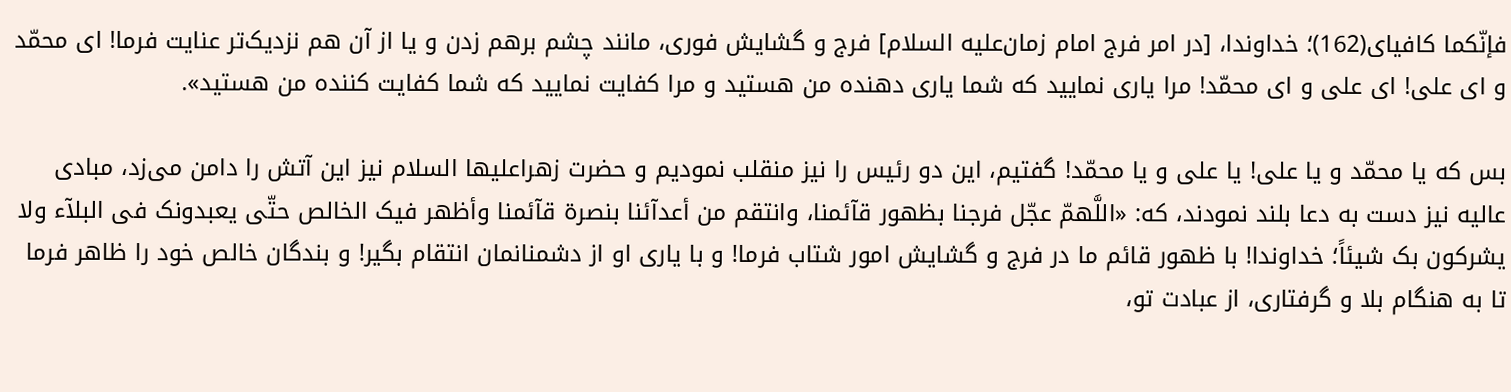فإنّکما کافیای(162)؛ خداوندا، [در امر فرج امام زمان‌علیه السلام] فرج و گشایش فوری، مانند چشم برهم زدن و یا از آن هم نزدیک‌تر عنایت فرما! ای محمّد و ای علی! ای علی و ای محمّد! مرا یاری نمایید که شما یاری دهنده من هستید و مرا کفایت نمایید که شما کفایت کننده من هستید».

بس که یا محمّد و یا علی! یا علی و یا محمّد! گفتیم، این دو رئیس را نیز منقلب نمودیم و حضرت زهراعلیها السلام نیز این آتش را دامن می‌زد، مبادی عالیه نیز دست به دعا بلند نمودند، که: «اللَّهمّ عجّل فرجنا بظهور قآئمنا، وانتقم من أعدآئنا بنصرة قآئمنا وأظهر فیک الخالص حتّی یعبدونک فی البلآء ولا یشرکون بک شیئاً؛ خداوندا! با ظهور قائم ما در فرج و گشایش امور شتاب فرما! و با یاری او از دشمنانمان انتقام بگیر! و بندگان خالص خود را ظاهر فرما تا به هنگام بلا و گرفتاری، از عبادت تو،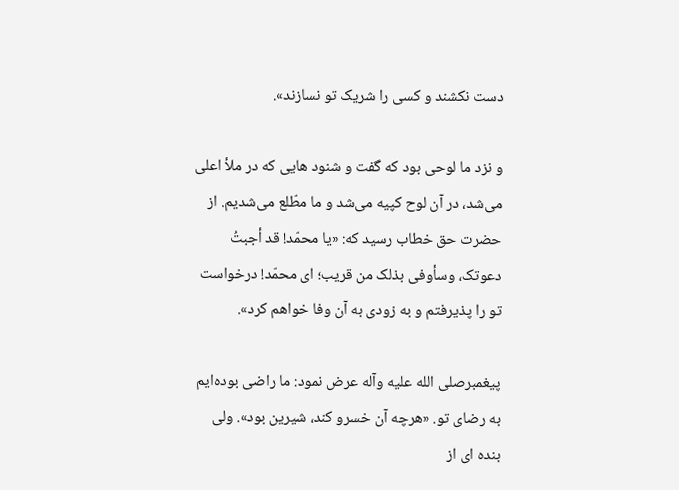دست نکشند و کسی را شریک تو نسازند».

و نزد ما لوحی بود که گفت و شنود هایی که در ملأ اعلی می‌شد، در آن لوح کپیه می‌شد و ما مطّلع می‌شدیم. از حضرت حق خطاب رسید که: «یا محمّد! قد أجبتُ دعوتک، وسأوفی بذلک من قریب؛ ای محمّد! درخواست تو را پذیرفتم و به زودی به آن وفا خواهم کرد».

پیغمبرصلی الله علیه وآله عرض نمود: ما راضی بوده‌ایم به رضای تو. «هرچه آن خسرو کند، شیرین بود». ولی بنده ای از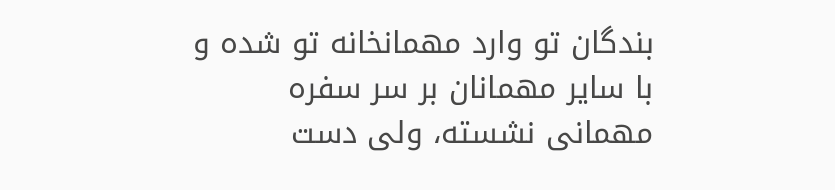بندگان تو وارد مهمانخانه تو شده و با سایر مهمانان بر سر سفره مهمانی نشسته، ولی دست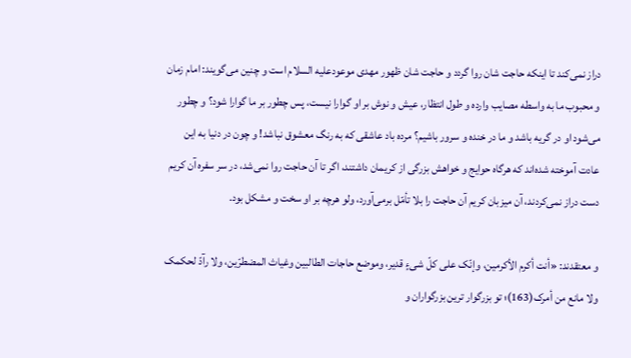دراز نمی‌کند تا اینکه حاجت شان روا گردد و حاجت شان ظهور مهدی موعودعلیه السلام است و چنین می‌گویند: امام زمان و محبوب ما به واسطه مصایب وارده و طول انتظار، عیش و نوش بر او گوارا نیست، پس چطور بر ما گوارا شود؟ و چطور می‌شود او در گریه باشد و ما در خنده و سرور باشیم؟ مرده باد عاشقی که به رنگ معشوق نباشد! و چون در دنیا به این عادت آموخته شده‌اند که هرگاه حوایج و خواهش بزرگی از کریمان داشتند، اگر تا آن حاجت روا نمی‌شد، در سر سفره آن کریم دست دراز نمی‌کردند، آن میزبان کریم آن حاجت را بلا تأمّل برمی‌آورد، ولو هرچه بر او سخت و مشکل بود.

و معتقدند: «أنت أکرم الأکرمین، وإنّک علی کلّ شی‌ءٍ قدیر، وموضع حاجات الطالبین وغیاث المضطرّین، ولا رآدّ لحکمک ولا مانع من أمرک(163)؛ تو بزرگوار ترین بزرگواران و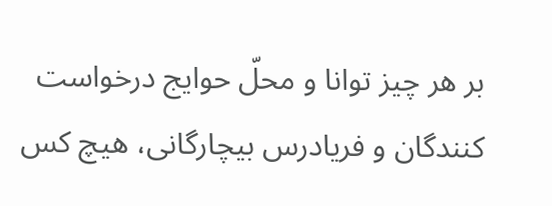بر هر چیز توانا و محلّ حوایج درخواست کنندگان و فریادرس بیچارگانی، هیچ کس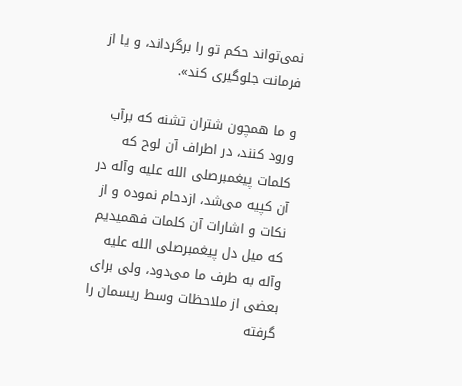نمی‌تواند حکم تو را برگرداند، و یا از فرمانت جلوگیری کند».

و ما همچون شتران تشنه که برآب ورود کنند، در اطراف آن لوح که کلمات پیغمبرصلی الله علیه وآله در آن کپیه می‌شد، ازدحام نموده و از نکات و اشارات آن کلمات فهمیدیم که میل دل پیغمبرصلی الله علیه وآله به طرف ما می‌دود، ولی برای بعضی از ملاحظات وسط ریسمان را گرفته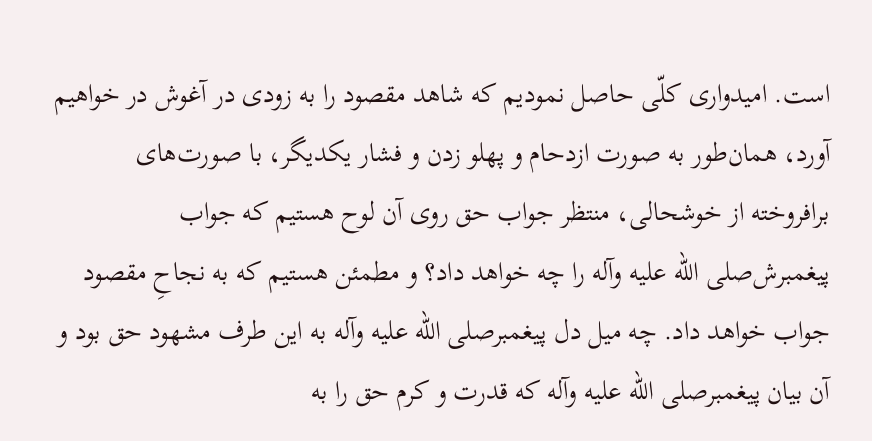است. امیدواری کلّی حاصل نمودیم که شاهد مقصود را به زودی در آغوش در خواهیم آورد، همان‌طور به صورت ازدحام و پهلو زدن و فشار یکدیگر، با صورت‌های برافروخته از خوشحالی، منتظر جواب حق روی آن لوح هستیم که جواب پیغمبرش‌صلی الله علیه وآله را چه خواهد داد؟ و مطمئن هستیم که به نجاحِ مقصود جواب خواهد داد. چه میل دل پیغمبرصلی الله علیه وآله به این طرف مشهود حق بود و آن بیان پیغمبرصلی الله علیه وآله که قدرت و کرم حق را به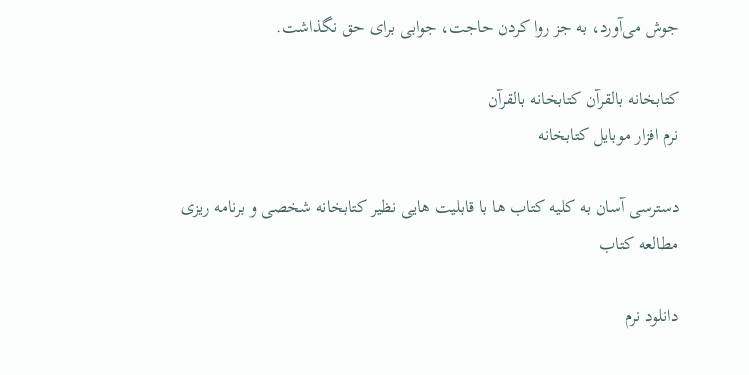جوش می‌آورد، به جز روا کردن حاجت، جوابی برای حق نگذاشت.

کتابخانه بالقرآن کتابخانه بالقرآن
نرم افزار موبایل کتابخانه

دسترسی آسان به کلیه کتاب ها با قابلیت هایی نظیر کتابخانه شخصی و برنامه ریزی مطالعه کتاب

دانلود نرم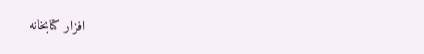افزار کتابخانه